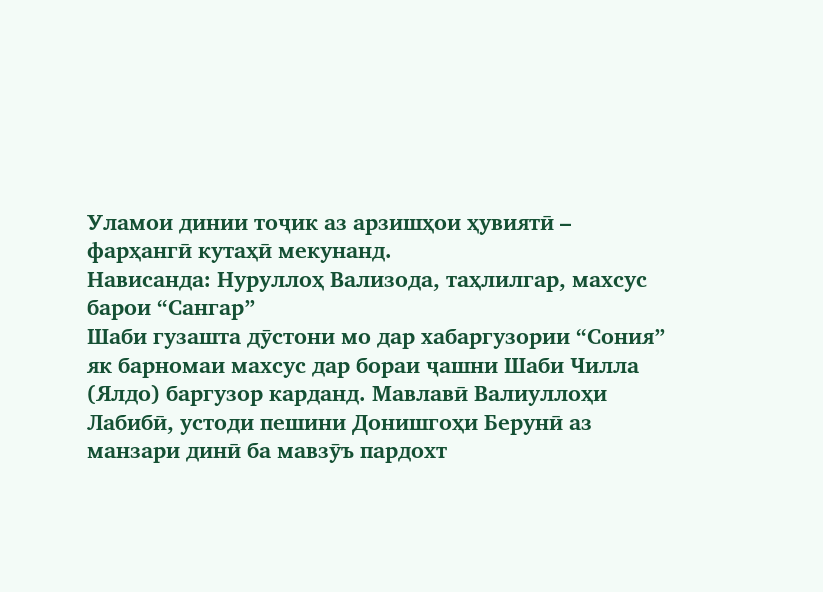Уламои динии тоҷик аз арзишҳои ҳувиятӣ – фарҳангӣ кутаҳӣ мекунанд.
Нависанда: Нуруллоҳ Вализода, таҳлилгар, махсус барои “Сангар”
Шаби гузашта дӯстони мо дар хабаргузории “Сония” як барномаи махсус дар бораи ҷашни Шаби Чилла (Ялдо) баргузор карданд. Мавлавӣ Валиуллоҳи Лабибӣ, устоди пешини Донишгоҳи Берунӣ аз манзари динӣ ба мавзӯъ пардохт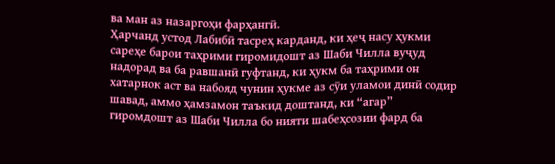ва ман аз назаргоҳи фарҳангӣ.
Ҳарчанд устод Лабибӣ тасреҳ карданд, ки ҳеҷ насу ҳукми сареҳе барои таҳрими гиромидошт аз Шаби Чилла вуҷуд надорад ва ба равшанӣ гуфтанд, ки ҳукм ба таҳрими он хатарнок аст ва набояд чунин ҳукме аз сӯи уламои динӣ содир шавад, аммо ҳамзамон таъкид доштанд, ки “агар” гиромдошт аз Шаби Чилла бо нияти шабеҳсозии фард ба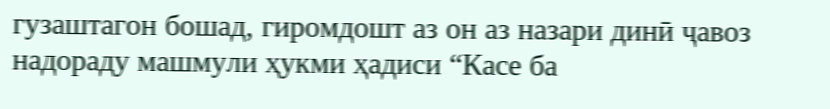гузаштагон бошад, гиромдошт аз он аз назари динӣ ҷавоз надораду машмули ҳукми ҳадиси “Касе ба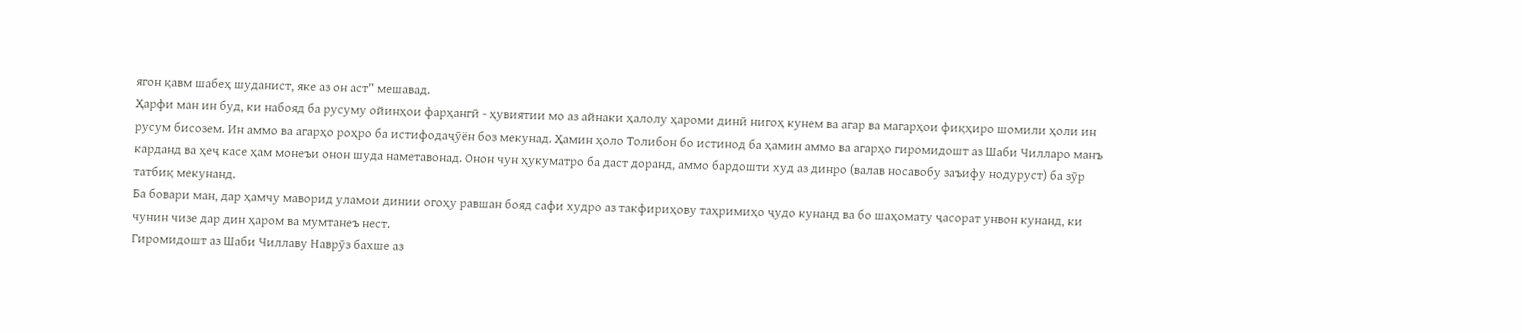ягон қавм шабеҳ шуданист, яке аз он аст” мешавад.
Ҳарфи ман ин буд, ки набояд ба русуму ойинҳои фарҳангӣ - ҳувиятии мо аз айнаки ҳалолу ҳароми динӣ нигоҳ кунем ва агар ва магарҳои фиқҳиро шомили ҳоли ин русум бисозем. Ин аммо ва агарҳо роҳро ба истифодаҷӯён боз мекунад. Ҳамин ҳоло Толибон бо истинод ба ҳамин аммо ва агарҳо гиромидошт аз Шаби Чилларо манъ карданд ва ҳеҷ касе ҳам монеъи онон шуда наметавонад. Онон чун ҳукуматро ба даст доранд, аммо бардошти худ аз динро (валав носавобу заъифу нодуруст) ба зӯр татбиқ мекунанд.
Ба бовари ман, дар ҳамчу маворид уламои динии огоҳу равшан бояд сафи худро аз такфириҳову таҳримиҳо ҷудо кунанд ва бо шаҳомату ҷасорат унвон кунанд, ки чунин чизе дар дин ҳаром ва мумтанеъ нест.
Гиромидошт аз Шаби Чиллаву Наврӯз бахше аз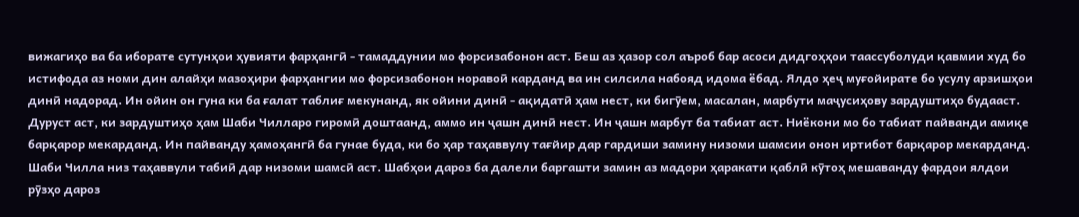вижагиҳо ва ба иборате сутунҳои ҳувияти фарҳангӣ - тамаддунии мо форсизабонон аст. Беш аз ҳазор сол аъроб бар асоси дидгоҳҳои таассуболуди қавмии худ бо истифода аз номи дин алайҳи мазоҳири фарҳангии мо форсизабонон норавоӣ карданд ва ин силсила набояд идома ёбад. Ялдо ҳеҷ муғойирате бо усулу арзишҳои динӣ надорад. Ин ойин он гуна ки ба ғалат таблиғ мекунанд, як ойини динӣ - ақидатӣ ҳам нест, ки бигӯем, масалан, марбути маҷусиҳову зардуштиҳо будааст.
Дуруст аст, ки зардуштиҳо ҳам Шаби Чилларо гиромӣ доштаанд, аммо ин ҷашн динӣ нест. Ин ҷашн марбут ба табиат аст. Ниёкони мо бо табиат пайванди амиқе барқарор мекарданд. Ин пайванду ҳамоҳангӣ ба гунае буда, ки бо ҳар таҳаввулу тағйир дар гардиши замину низоми шамсии онон иртибот барқарор мекарданд. Шаби Чилла низ таҳаввули табиӣ дар низоми шамсӣ аст. Шабҳои дароз ба далели баргашти замин аз мадори ҳаракати қаблӣ кӯтоҳ мешаванду фардои ялдои рӯзҳо дароз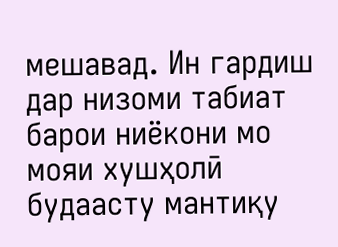мешавад. Ин гардиш дар низоми табиат барои ниёкони мо мояи хушҳолӣ будаасту мантиқу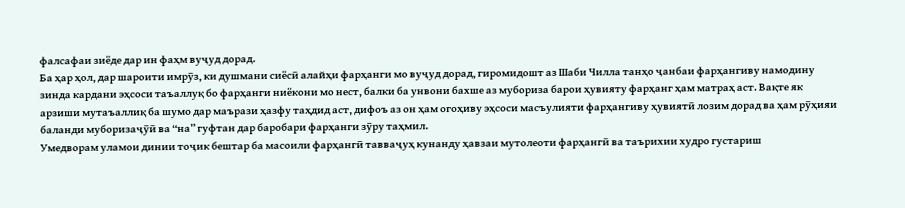фалсафаи зиёде дар ин фаҳм вуҷуд дорад.
Ба ҳар ҳол, дар шароити имрӯз, ки душмани сиёсӣ алайҳи фарҳанги мо вуҷуд дорад, гиромидошт аз Шаби Чилла танҳо ҷанбаи фарҳангиву намодину зинда кардани эҳсоси таъаллуқ бо фарҳанги ниёкони мо нест, балки ба унвони бахше аз мубориза барои ҳувияту фарҳанг ҳам матраҳ аст. Вақте як арзиши мутаъаллиқ ба шумо дар маърази ҳазфу таҳдид аст, дифоъ аз он ҳам огоҳиву эҳсоси масъулияти фарҳангиву ҳувиятӣ лозим дорад ва ҳам рӯҳияи баланди муборизаҷӯӣ ва “на” гуфтан дар баробари фарҳанги зӯру таҳмил.
Умедворам уламои динии тоҷик бештар ба масоили фарҳангӣ тавваҷуҳ кунанду ҳавзаи мутолеоти фарҳангӣ ва таърихии худро густариш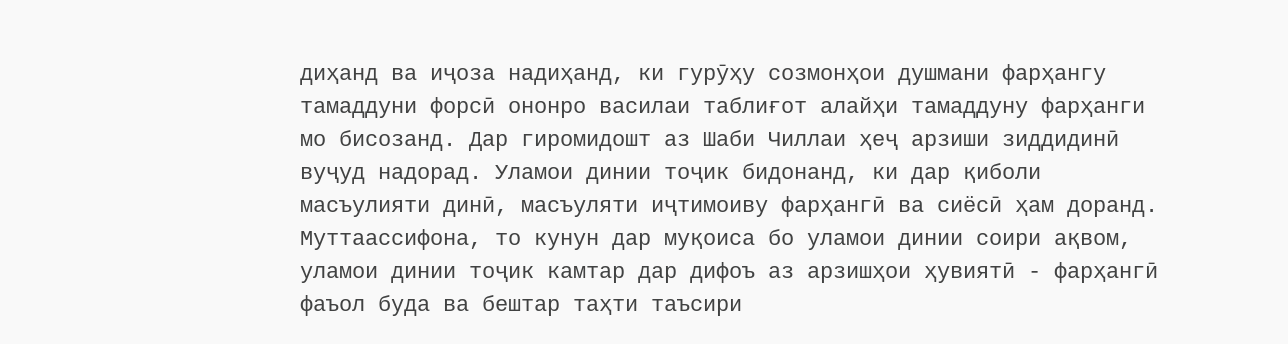диҳанд ва иҷоза надиҳанд, ки гурӯҳу созмонҳои душмани фарҳангу тамаддуни форсӣ ононро василаи таблиғот алайҳи тамаддуну фарҳанги мо бисозанд. Дар гиромидошт аз Шаби Чиллаи ҳеҷ арзиши зиддидинӣ вуҷуд надорад. Уламои динии тоҷик бидонанд, ки дар қиболи масъулияти динӣ, масъуляти иҷтимоиву фарҳангӣ ва сиёсӣ ҳам доранд. Муттаассифона, то кунун дар муқоиса бо уламои динии соири ақвом, уламои динии тоҷик камтар дар дифоъ аз арзишҳои ҳувиятӣ - фарҳангӣ фаъол буда ва бештар таҳти таъсири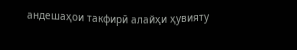андешаҳои такфирӣ алайҳи ҳувияту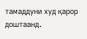тамаддуни худ қарор доштаанд.